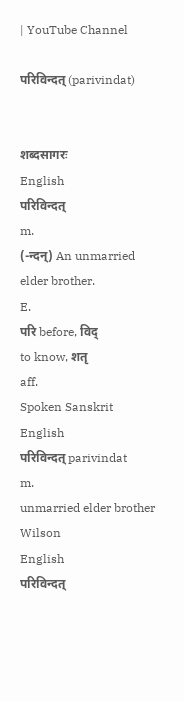| YouTube Channel

परिविन्दत् (parivindat)


शब्दसागरः
English
परिविन्दत्
m.
(-न्दन्) An unmarried elder brother.
E.
परि before, विद्
to know, शतृ
aff.
Spoken Sanskrit
English
परिविन्दत् parivindat
m.
unmarried elder brother
Wilson
English
परिविन्दत्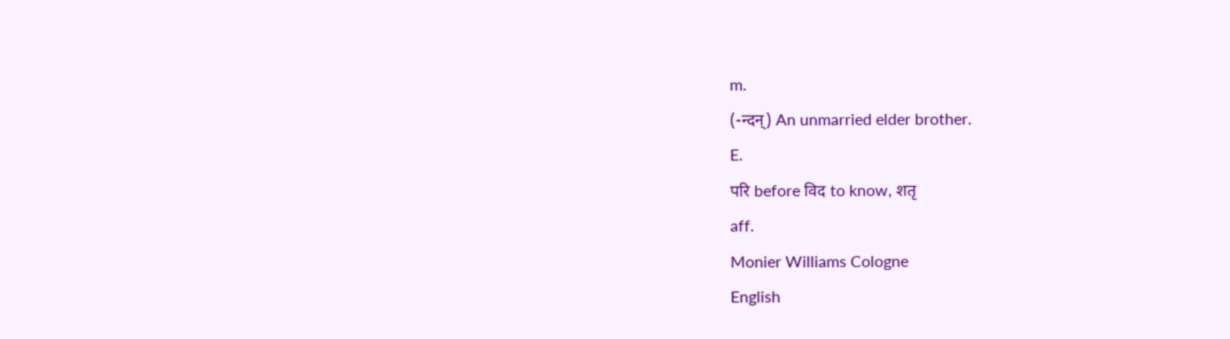m.
(-न्दन्) An unmarried elder brother.
E.
परि before विद to know, शतृ
aff.
Monier Williams Cologne
English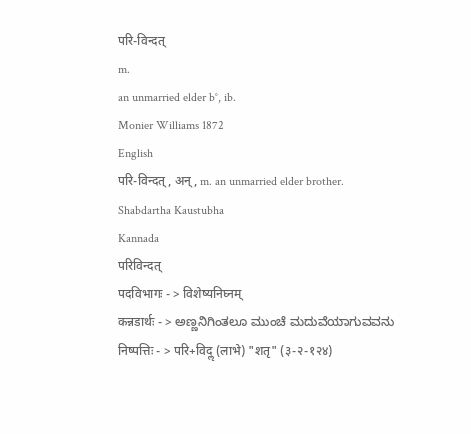परि-विन्दत्
m.
an unmarried elder b°, ib.
Monier Williams 1872
English
परि-विन्दत्, अन्, m. an unmarried elder brother.
Shabdartha Kaustubha
Kannada
परिविन्दत्
पदविभागः - > विशेष्यनिघ्नम्
कन्नडार्थः - > ಅಣ್ಣನಿಗಿಂತಲೂ ಮುಂಚೆ ಮದುವೆಯಾಗುವವನು
निष्पत्तिः - > परि+विदॢ (लाभे) "शतृ" (३-२-१२४)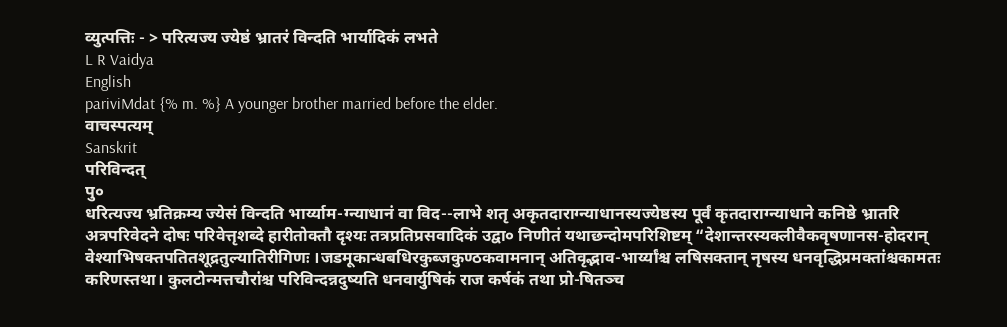व्युत्पत्तिः - > परित्यज्य ज्येष्ठं भ्रातरं विन्दति भार्यादिकं लभते
L R Vaidya
English
pariviMdat {% m. %} A younger brother married before the elder.
वाचस्पत्यम्
Sanskrit
परिविन्दत्
पु०
धरित्यज्य भ्रतिक्रम्य ज्येसं विन्दति भार्य्याम-ग्न्याधानं वा विद--लाभे शतृ अकृतदाराग्न्याधानस्यज्येष्ठस्य पूर्वं कृतदाराग्न्याधाने कनिष्ठे भ्रातरि अत्रपरिवेदने दोषः परिवेत्तृशब्दे हारीतोक्तौ दृश्यः तत्रप्रतिप्रसवादिकं उद्वा० निणीतं यथाछन्दोमपरिशिष्टम् “देशान्तरस्यक्लीवैकवृषणानस-होदरान् वेश्याभिषक्तपतितशूद्रतुल्यातिरीगिणः ।जडमूकान्धबधिरकुब्जकुण्ठकवामनान् अतिवृद्भाव-भार्य्यांश्च लषिसक्तान् नृषस्य धनवृद्धिप्रमक्तांश्चकामतः करिणस्तथा। कुलटोन्मत्तचौरांश्च परिविन्दन्नदुष्यति धनवार्युषिकं राज कर्षकं तथा प्रो-षितञ्च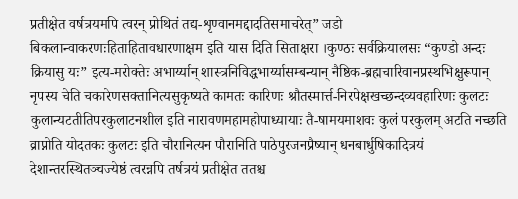प्रतीक्षेत वर्षत्रयमपि त्वरन् प्रोथितं तद्य-शृण्वानमद्दादतिसमाचरेत्” जडो बिकलान्वाकरणःहिताहितावधारणाक्षम इति यास दिति सिताक्षरा ।कुण्ठः सर्वक्रियालसः “कुण्डो अन्दः क्रियासु यः” इत्य-मरोक्तेः अभार्य्यान् शास्त्रनिविद्धभार्य्यासम्बन्यान् नैष्ठिक-ब्रह्मचारिवानप्रस्थभिक्षुरूपान् नृपस्य चेति चकारेणसक्तानित्यसुकृष्यते कामतः कारिणः श्रौतस्मार्त्त-निरपेक्षखच्छन्दव्यवहारिणः कुलटः कुलान्यटतीतिपरकुलाटनशील इति नारावणमहामहोपाध्यायाः तै-षामयमाशवः कुलं परकुलम् अटति नच्छति व्राप्नोति योदतकः कुलटः इति चौरानित्यन पौरानिति पाठेपुरजनप्रैष्यान् धनबार्धुषिकादित्रयं देशान्तरस्थितञ्चज्येष्ठं त्वरन्नपि तर्षत्रयं प्रतीक्षेत ततश्च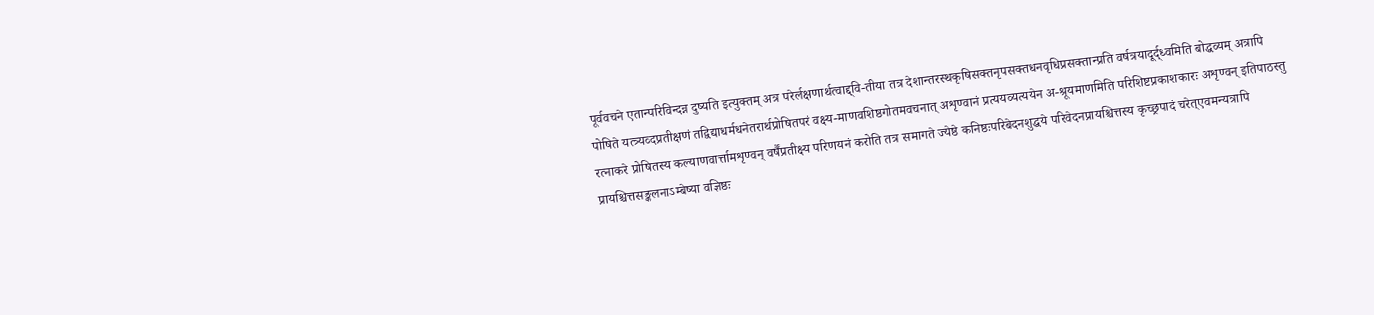पूर्ववचने एतान्परिविन्दन्न दुष्यति इत्युक्तम् अत्र परेर्लक्षणार्थत्वाद्द्वि-तीया तत्र देशान्तरस्थकृषिसक्तनृपसक्तधनवृधिप्रसक्तान्प्रति वर्षत्रयादूर्द्ध्वमिति बोद्धव्यम् अत्रापि पोषिते यत्त्र्यव्दप्रतीक्षणं तद्विद्याधर्मधनेतरार्थप्रोषितपरं वक्ष्य-माणवशिष्ठगोतमवचनात् अशृण्वानं प्रत्ययव्यत्ययेन अ-श्रूयमाणमिति परिशिष्टप्रकाशकारः अशृण्वन् इतिपाठस्तु रत्नाकरे प्रोषितस्य कल्याणवार्त्तामशृण्वन् वर्षैंप्रतीक्ष्य परिणयनं करोति तत्र समागते ज्येष्ठे कनिष्ठःपरिबेदनशुद्धये परिवेदनप्रायश्चित्तस्य कृच्छ्रपादं चरेत्एवमन्यत्रापि प्रायश्चित्तसङ्कलनाऽम्बेष्या वज्ञिष्ठः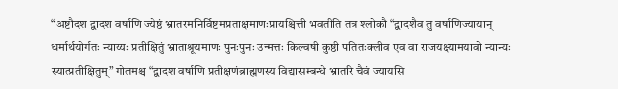“अष्टौदश द्वादश वर्षाणि ज्येष्ठं भ्रातरमनिर्विष्टमप्रताक्षमाणःप्रायश्चित्ती भवतीति तत्र श्लोकौ “द्वादशैव तु वर्षाणिज्यायान् धर्मार्थयोर्गतः न्याय्यः प्रतीक्षितुं भ्राताश्रूयमाणः पुनःपुनः उन्मत्तः किल्वषी कुष्ठी पतितःक्लीव एव वा राजयक्ष्यामयावो न्यान्यः स्यात्प्रतीक्षितुम्” गोतमश्च “द्वादश वर्षाणि प्रतीक्षणंब्राह्मणस्य विद्यासम्बन्धे भ्रातरि चैवं ज्यायसि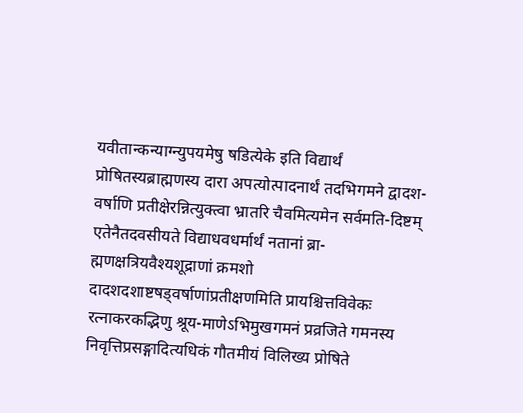यवीतान्कन्याग्न्युपयमेषु षडित्येके इति विद्यार्थं प्रोषितस्यब्राह्मणस्य दारा अपत्योत्पादनार्थं तदभिगमने द्वादश-वर्षाणि प्रतीक्षेरन्नित्युक्त्वा भ्रातरि चैवमित्यमेन सर्वमति-दिष्टम् एतेनैतदवसीयते विद्याधवधर्मार्थं नतानां ब्रा-ह्मणक्षत्रियवैश्यशूद्राणां क्रमशो दादशदशाष्टषड्वर्षाणांप्रतीक्षणमिति प्रायश्चित्तविवेकः रत्नाकरकद्भिणु श्रूय-माणेऽभिमुखगमनं प्रव्रजिते गमनस्य निवृत्तिप्रसङ्गादित्यधिकं गौतमीयं विलिख्य प्रोषिते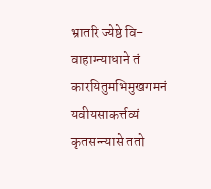भ्रातरि ज्येष्ठे वि-वाहाग्न्याधाने तं कारयितुमभिमुखगमनं यवीयसाकर्त्तव्यं कृतसन्न्यासे ततो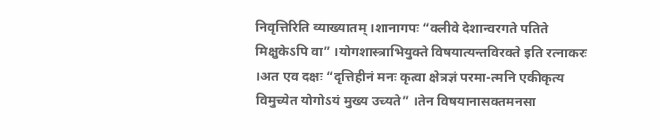निवृत्तिरिति व्याख्यातम् ।शानागपः “क्लीवे देशान्वरगते पतिते मिक्षुकेऽपि वा” ।योगशास्त्राभियुक्ते विषयात्यन्तविरक्ते इति रत्नाकरः ।अत एव दक्षः “दृत्तिहीनं मनः कृत्वा क्षेत्रज्ञं परमा-त्मनि एकीकृत्य विमुच्येत योगोऽयं मुख्य उच्यते” ।तेन विषयानासक्तमनसा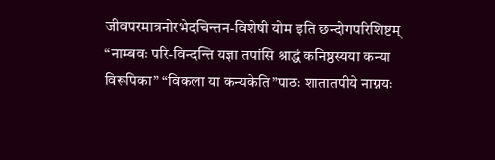जीवपरमात्रनोरभेदचिन्तन-विशेषी योम इति छन्दोगपरिशिष्टम् “नाम्बवः परि-विन्दन्ति यज्ञा तपांसि श्राद्धं कनिष्ठस्यया कन्या विरूपिका” “विकला या कन्यकेति”पाठः शातातपीये नाग्नयः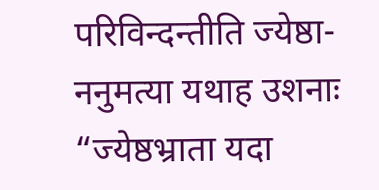परिविन्दन्तीति ज्येष्ठा-ननुमत्या यथाह उशनाः “ज्येष्ठभ्राता यदा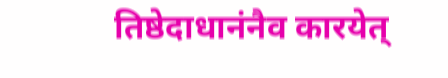तिष्ठेदाधानंनैव कारयेत्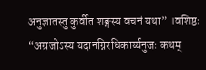अनुज्ञातस्तु कुर्वीत शङ्गस्य वचनं यथा” ।वशिष्ठः “अग्रजोऽस्य यदानग्निरधिकार्य्यनुजः कथम्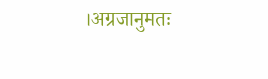।अग्रजानुमतः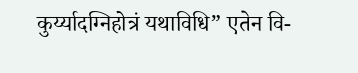कुर्य्यादग्निहोत्रं यथाविधि” एतेन वि-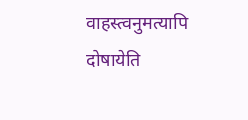वाहस्त्वनुमत्यापि दोषायेति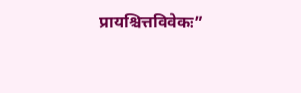प्रायश्चित्तविवेकः”